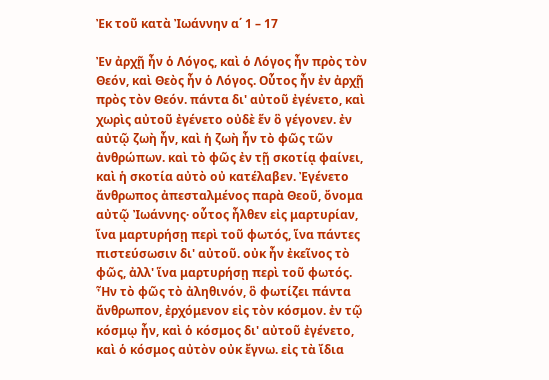Ἐκ τοῦ κατὰ Ἰωάννην α΄ 1 – 17

Ἐν ἀρχῇ ἦν ὁ Λόγος, καὶ ὁ Λόγος ἦν πρὸς τὸν Θεόν, καὶ Θεὸς ἦν ὁ Λόγος. Οὗτος ἦν ἐν ἀρχῇ πρὸς τὸν Θεόν. πάντα δι' αὐτοῦ ἐγένετο, καὶ χωρὶς αὐτοῦ ἐγένετο οὐδὲ ἕν ὃ γέγονεν. ἐν αὐτῷ ζωὴ ἦν, καὶ ἡ ζωὴ ἦν τὸ φῶς τῶν ἀνθρώπων. καὶ τὸ φῶς ἐν τῇ σκοτίᾳ φαίνει, καὶ ἡ σκοτία αὐτὸ οὐ κατέλαβεν. Ἐγένετο ἄνθρωπος ἀπεσταλμένος παρὰ Θεοῦ, ὄνομα αὐτῷ Ἰωάννης· οὗτος ἦλθεν εἰς μαρτυρίαν, ἵνα μαρτυρήσῃ περὶ τοῦ φωτός, ἵνα πάντες πιστεύσωσιν δι' αὐτοῦ. οὐκ ἦν ἐκεῖνος τὸ φῶς, ἀλλ' ἵνα μαρτυρήσῃ περὶ τοῦ φωτός. Ἦν τὸ φῶς τὸ ἀληθινόν, ὃ φωτίζει πάντα ἄνθρωπον, ἐρχόμενον εἰς τὸν κόσμον. ἐν τῷ κόσμῳ ἦν, καὶ ὁ κόσμος δι' αὐτοῦ ἐγένετο, καὶ ὁ κόσμος αὐτὸν οὐκ ἔγνω. εἰς τὰ ἴδια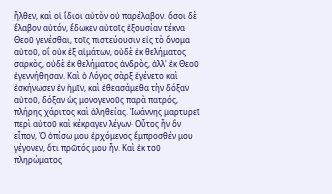ἦλθεν, καὶ οἱ ἴδιοι αὐτὸν οὐ παρέλαβον. ὅσοι δὲ ἔλαβον αὐτόν, ἔδωκεν αὐτοῖς ἐξουσίαν τέκνα Θεοῦ γενέσθαι, τοῖς πιστεύουσιν εἰς τὸ ὄνομα αὐτοῦ, οἳ οὐκ ἐξ αἱμάτων, οὐδὲ ἐκ θελήματος σαρκὸς, οὐδὲ ἐκ θελήματος ἀνδρὸς, ἀλλ' ἐκ Θεοῦ ἐγεννήθησαν. Καὶ ὁ Λόγος σὰρξ ἐγένετο καὶ ἐσκήνωσεν ἐν ἡμῖν, καὶ ἐθεασάμεθα τὴν δόξαν αὐτοῦ, δόξαν ὡς μονογενοῦς παρὰ πατρός, πλήρης χάριτος καὶ ἀληθείας. Ἰωάννης μαρτυρεῖ περὶ αὐτοῦ καὶ κέκραγεν λέγων· Οὗτος ἦν ὃν εἶπον, Ὁ ὀπίσω μου ἐρχόμενος ἔμπροσθέν μου γέγονεν, ὅτι πρῶτός μου ἦν. Καὶ ἐκ τοῦ πληρώματος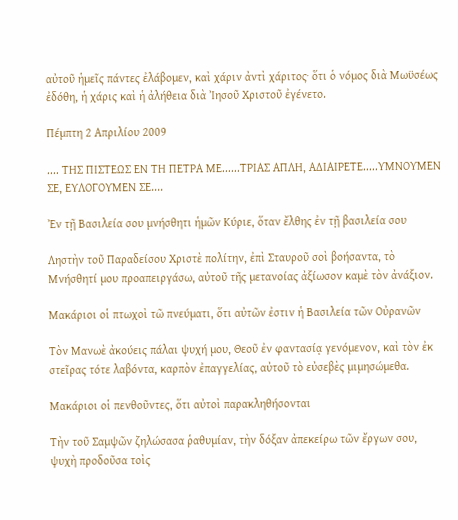αὐτοῦ ἡμεῖς πάντες ἐλάβομεν, καὶ χάριν ἀντὶ χάριτος· ὅτι ὁ νόμος διὰ Μωϋσέως ἐδόθη, ἡ χάρις καὶ ἡ ἀλήθεια διὰ Ἰησοῦ Χριστοῦ ἐγένετο.

Πέμπτη 2 Απριλίου 2009

.... ΤΗΣ ΠΙΣΤΕΩΣ ΕΝ ΤΗ ΠΕΤΡΑ ΜΕ......ΤΡΙΑΣ ΑΠΛΗ, ΑΔΙΑΙΡΕΤΕ.....ΥΜΝΟΥΜΕΝ ΣΕ, ΕΥΛΟΓΟΥΜΕΝ ΣΕ....

Ἐν τῇ Βασιλεία σου μνήσθητι ἡμῶν Κύριε, ὅταν ἔλθης ἐν τῇ βασιλεία σου

Ληστὴν τοῦ Παραδείσου Χριστὲ πολίτην, ἐπὶ Σταυροῦ σοὶ βοήσαντα, τὸ Μνήσθητί μου προαπειργάσω, αὐτοῦ τῆς μετανοίας ἀξίωσον καμὲ τὸν ἀνάξιον.

Μακάριοι οἱ πτωχοὶ τῶ πνεύματι, ὅτι αὐτῶν ἐστιν ἡ Βασιλεία τῶν Οὐρανῶν

Τὸν Μανωὲ ἀκούεις πάλαι ψυχή μου, Θεοῦ ἐν φαντασίᾳ γενόμενον, καὶ τὸν ἐκ στεῖρας τότε λαβόντα, καρπὸν ἐπαγγελίας, αὐτοῦ τὸ εὐσεβὲς μιμησώμεθα.

Μακάριοι οἱ πενθοῦντες, ὅτι αὐτοὶ παρακληθήσονται

Τὴν τοῦ Σαμψῶν ζηλώσασα ῥαθυμίαν, τὴν δόξαν ἀπεκείρω τῶν ἔργων σου, ψυχὴ προδοῦσα τοὶς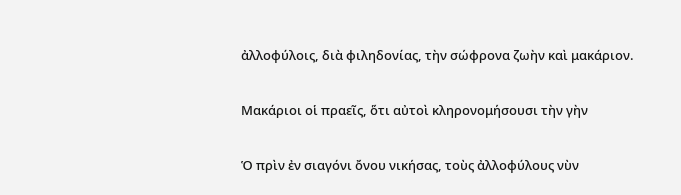ἀλλοφύλοις, διὰ φιληδονίας, τὴν σώφρονα ζωὴν καὶ μακάριον.

Μακάριοι οἱ πραεῖς, ὅτι αὐτοὶ κληρονομήσουσι τὴν γὴν

Ὁ πρὶν ἐν σιαγόνι ὄνου νικήσας, τοὺς ἀλλοφύλους νὺν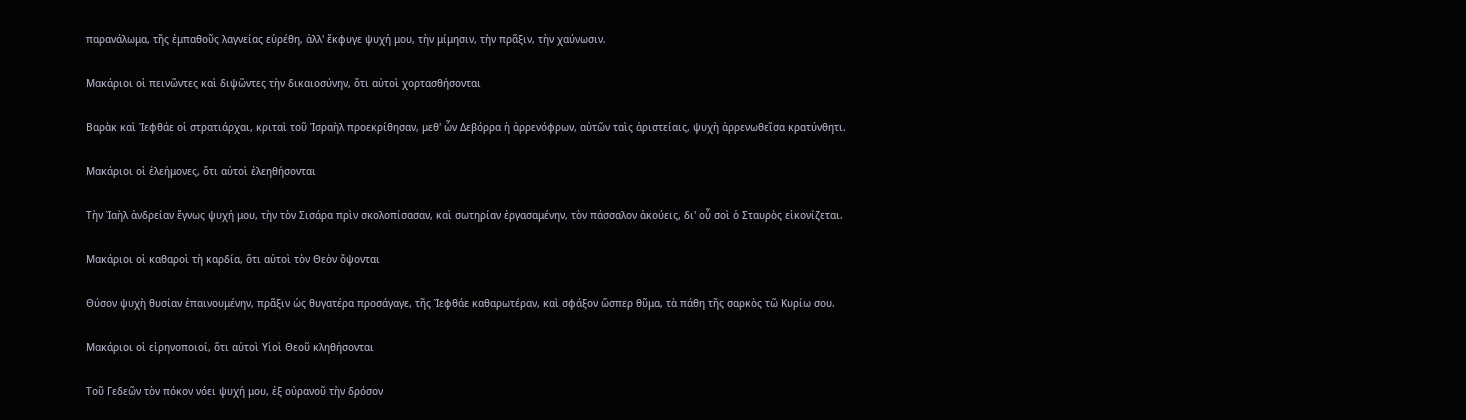παρανάλωμα, τῆς ἐμπαθοῦς λαγνείας εὑρέθη, ἀλλ' ἔκφυγε ψυχή μου, τὴν μίμησιν, τὴν πρᾶξιν, τὴν χαύνωσιν.

Μακάριοι οἱ πεινῶντες καὶ διψῶντες τὴν δικαιοσύνην, ὅτι αὐτοὶ χορτασθήσονται

Βαρὰκ καὶ Ἰεφθάε οἱ στρατιάρχαι, κριταὶ τοῦ Ἰσραὴλ προεκρίθησαν, μεθ' ὧν Δεβόρρα ἡ ἀρρενόφρων, αὐτῶν ταὶς ἀριστείαις, ψυχὴ ἀρρενωθεῖσα κρατύνθητι.

Μακάριοι οἱ ἐλεήμονες, ὅτι αὐτοὶ ἐλεηθήσονται

Τὴν Ἰαὴλ ἀνδρείαν ἔγνως ψυχή μου, τὴν τὸν Σισάρα πρὶν σκολοπίσασαν, καὶ σωτηρίαν ἐργασαμένην, τὸν πάσσαλον ἀκούεις, δι' οὗ σοὶ ὁ Σταυρὸς εἰκονίζεται.

Μακάριοι οἱ καθαροὶ τὴ καρδία, ὅτι αὐτοὶ τὸν Θεὸν ὄψονται

Θύσον ψυχὴ θυσίαν ἐπαινουμένην, πρᾶξιν ὡς θυγατέρα προσάγαγε, τῆς Ἰεφθάε καθαρωτέραν, καὶ σφάξον ὥσπερ θῦμα, τὰ πάθη τῆς σαρκὸς τῶ Κυρίω σου.

Μακάριοι οἱ εἰρηνοποιοί, ὅτι αὐτοὶ Υἱοὶ Θεοῦ κληθήσονται

Τοῦ Γεδεῶν τὸν πόκον νόει ψυχή μου, ἐξ οὐρανοῦ τὴν δρόσον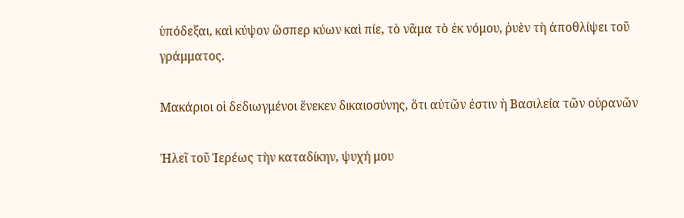ὑπόδεξαι, καὶ κύψον ὥσπερ κύων καὶ πίε, τὸ νᾶμα τὸ ἐκ νόμου, ῥυὲν τὴ ἀποθλίψει τοῦ γράμματος.

Μακάριοι οἱ δεδιωγμένοι ἕνεκεν δικαιοσύνης, ὅτι αὐτῶν ἐστιν ἡ Βασιλεία τῶν οὐρανῶν

Ἠλεῖ τοῦ Ἱερέως τὴν καταδίκην, ψυχή μου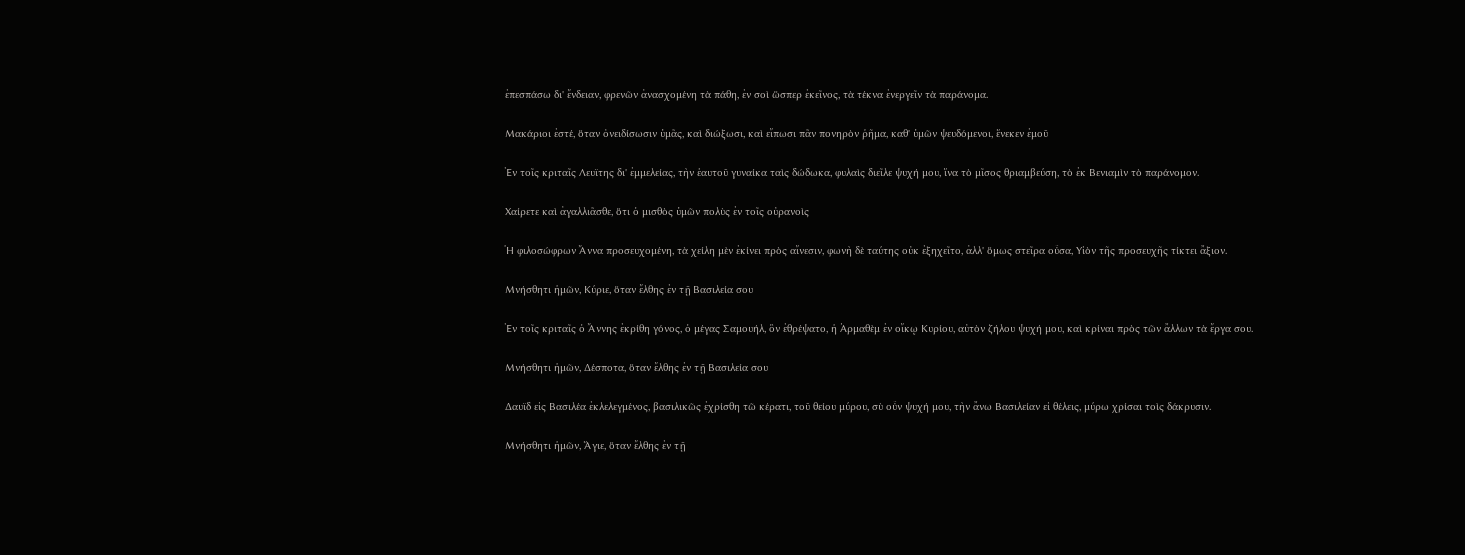ἐπεσπάσω δι' ἔνδειαν, φρενῶν ἀνασχομένη τὰ πάθη, ἐν σοὶ ὥσπερ ἐκεῖνος, τὰ τέκνα ἐνεργεῖν τὰ παράνομα.

Μακάριοι ἐστέ, ὅταν ὀνειδίσωσιν ὑμᾶς, καὶ διώξωσι, καὶ εἴπωσι πᾶν πονηρὸν ῥῆμα, καθ' ὑμῶν ψευδόμενοι, ἕνεκεν ἐμοῦ

Ἐν τοῖς κριταῖς Λευϊτης δι' ἐμμελείας, τὴν ἑαυτοῦ γυναίκα ταὶς δώδωκα, φυλαὶς διεῖλε ψυχή μου, ἵνα τὸ μῖσος θριαμβεύση, τὸ ἐκ Βενιαμὶν τὸ παράνομον.

Χαίρετε καὶ ἀγαλλιᾶσθε, ὅτι ὁ μισθὸς ὑμῶν πολὺς ἐν τοῖς οὐρανοὶς

Ἡ φιλοσώφρων Ἄννα προσευχομένη, τὰ χείλη μὲν ἐκίνει πρὸς αἴνεσιν, φωνὴ δὲ ταύτης οὐκ ἐξηχεῖτο, ἀλλ' ὅμως στεῖρα οὖσα, Υἱὸν τῆς προσευχῆς τίκτει ἄξιον.

Μνήσθητι ἡμῶν, Κύριε, ὅταν ἔλθης ἐν τῇ Βασιλεία σου

Ἐν τοῖς κριταῖς ὁ Ἄννης ἐκρίθη γόνος, ὁ μέγας Σαμουήλ, ὃν ἐθρέψατο, ἡ Ἀρμαθὲμ ἐν οἴκῳ Κυρίου, αὐτὸν ζήλου ψυχή μου, καὶ κρίναι πρὸς τῶν ἄλλων τὰ ἔργα σου.

Μνήσθητι ἡμῶν, Δέσποτα, ὅταν ἔλθης ἐν τῇ Βασιλεία σου

Δαυϊδ εἰς Βασιλέα ἐκλελεγμένος, βασιλικῶς ἐχρίσθη τῶ κέρατι, τοῦ θείου μύρου, σὺ οὖν ψυχή μου, τὴν ἄνω Βασιλείαν εἰ θέλεις, μύρω χρίσαι τοὶς δάκρυσιν.

Μνήσθητι ἡμῶν, Ἅγιε, ὅταν ἔλθης ἐν τῇ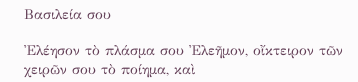Βασιλεία σου

Ἐλέησον τὸ πλάσμα σου Ἐλεῆμον, οἴκτειρον τῶν χειρῶν σου τὸ ποίημα, καὶ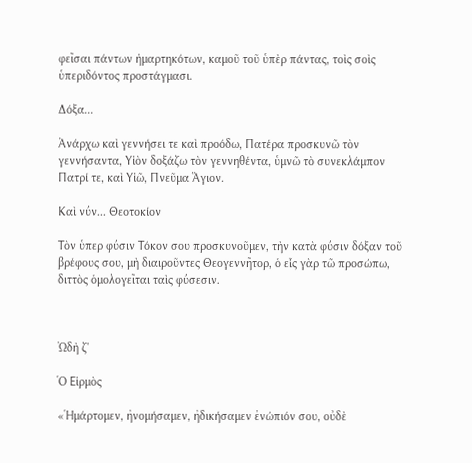φεῖσαι πάντων ἡμαρτηκότων, καμοῦ τοῦ ὑπὲρ πάντας, τοὶς σοὶς ὑπεριδόντος προστάγμασι.

Δόξα...

Ἀνάρχω καὶ γεννήσει τε καὶ προόδω, Πατέρα προσκυνῶ τὸν γεννήσαντα, Υἱὸν δοξάζω τὸν γεννηθέντα, ὑμνῶ τὸ συνεκλάμπον Πατρί τε, καὶ Υἱῶ, Πνεῦμα Ἅγιον.

Καὶ νύν... Θεοτοκίον

Τὸν ὑπερ φύσιν Τόκον σου προσκυνοῦμεν, τὴν κατὰ φύσιν δόξαν τοῦ βρέφους σου, μὴ διαιροῦντες Θεογεννῆτορ, ὁ εἷς γὰρ τῶ προσώπω, διττὸς ὁμολογεῖται ταὶς φύσεσιν.



Ὠδὴ ζ'

Ὁ Εἱρμὸς

«Ἡμάρτομεν, ἠνομήσαμεν, ἠδικήσαμεν ἐνώπιόν σου, οὐδὲ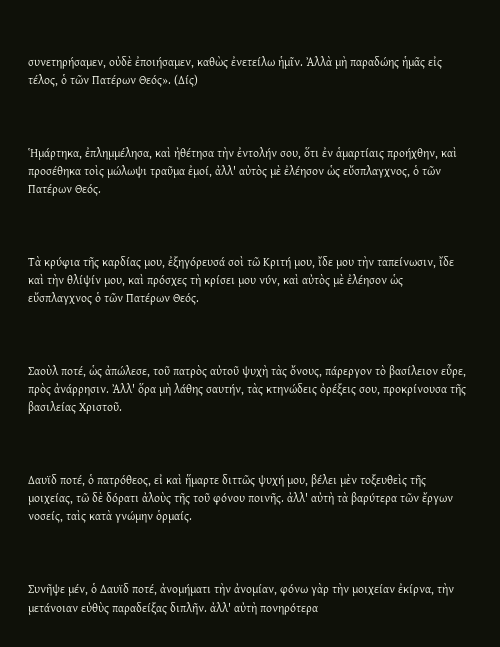συνετηρήσαμεν, οὐδὲ ἐποιήσαμεν, καθὼς ἐνετείλω ἡμῖν. Ἀλλὰ μὴ παραδώης ἡμᾶς εἰς τέλος, ὁ τῶν Πατέρων Θεός». (Δίς)



Ἡμάρτηκα, ἐπλημμέλησα, καὶ ἠθέτησα τὴν ἐντολήν σου, ὅτι ἐν ἁμαρτίαις προήχθην, καὶ προσέθηκα τοὶς μώλωψι τραῦμα ἐμοί, ἀλλ' αὐτὸς μὲ ἐλέησον ὡς εὔσπλαγχνος, ὁ τῶν Πατέρων Θεός.



Τὰ κρύφια τῆς καρδίας μου, ἐξηγόρευσά σοὶ τῶ Κριτή μου, ἴδε μου τὴν ταπείνωσιν, ἴδε καὶ τὴν θλίψίν μου, καὶ πρόσχες τὴ κρίσει μου νύν, καὶ αὐτὸς μὲ ἐλέησον ὡς εὔσπλαγχνος ὁ τῶν Πατέρων Θεός.



Σαοὺλ ποτέ, ὡς ἀπώλεσε, τοῦ πατρὸς αὐτοῦ ψυχὴ τὰς ὄνους, πάρεργον τὸ βασίλειον εὗρε, πρὸς ἀνάρρησιν. Ἀλλ' ὅρα μὴ λάθης σαυτήν, τὰς κτηνώδεις ὀρέξεις σου, προκρίνουσα τῆς βασιλείας Χριστοῦ.



Δαυϊδ ποτέ, ὁ πατρόθεος, εἰ καὶ ἥμαρτε διττῶς ψυχή μου, βέλει μὲν τοξευθεὶς τῆς μοιχείας, τῶ δὲ δόρατι ἀλοὺς τῆς τοῦ φόνου ποινῆς. ἀλλ' αὐτὴ τὰ βαρύτερα τῶν ἔργων νοσείς, ταὶς κατὰ γνώμην ὁρμαίς.



Συνῆψε μέν, ὁ Δαυϊδ ποτέ, ἀνομήματι τὴν ἀνομίαν, φόνω γὰρ τὴν μοιχείαν ἐκίρνα, τὴν μετάνοιαν εὐθὺς παραδείξας διπλῆν. ἀλλ' αὐτὴ πονηρότερα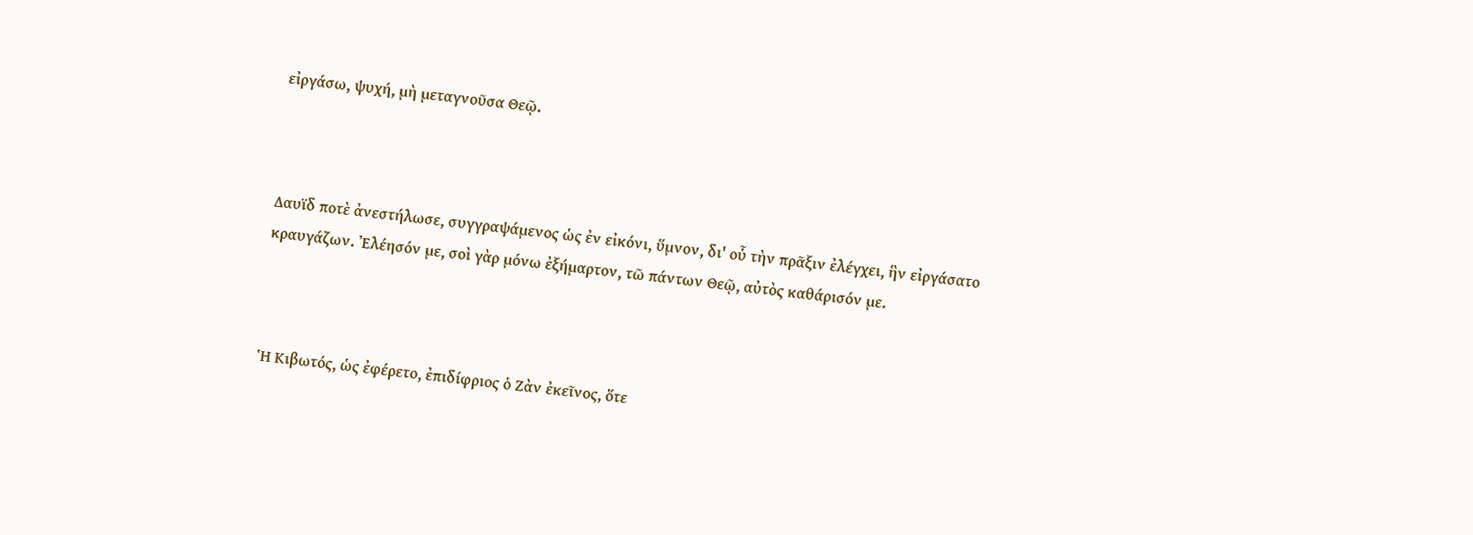εἰργάσω, ψυχή, μὴ μεταγνοῦσα Θεῷ.



Δαυϊδ ποτὲ ἀνεστήλωσε, συγγραψάμενος ὡς ἐν εἰκόνι, ὕμνον, δι' οὗ τὴν πρᾶξιν ἐλέγχει, ἣν εἰργάσατο κραυγάζων. Ἐλέησόν με, σοὶ γὰρ μόνω ἐξήμαρτον, τῶ πάντων Θεῷ, αὐτὸς καθάρισόν με.



Ἡ Κιβωτός, ὡς ἐφέρετο, ἐπιδίφριος ὁ Ζὰν ἐκεῖνος, ὅτε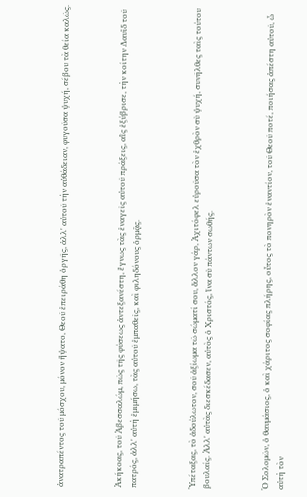ἀνατραπέντος τοῦ μόσχου, μόνον ἥψατο, Θεοῦ ἐπειράθη ὀργῆς, ἀλλ' αὐτοῦ τὴν αὐθάδειαν, φυγοῦσα ψυχή, σέβου τὰ θεία καλῶς.



Ἀκήκοας, τοῦ Ἀβεσσαλώμ, πῶς τῆς φύσεως ἀντεξανέστη, ἔγνως τὰς ἐναγεῖς αὐτοῦ πράξεις, αἲς ἐξύβρισε, τὴν κοίτην Δαυϊδ τοῦ πατρός, ἀλλ' αὐτὴ ἐμιμήσω, τὰς αὐτοῦ ἐμπαθεῖς, καὶ φιληδόνους ὁρμᾷς.



Ὑπέταξας, τὸ ἀδούλωτον, σοῦ ἀξίωμα τῶ σώματί σου, ἄλλον γάρ, Ἀχιτόφελ εὑροῦσα τὸν ἐχθρὸν σὺ ψυχή, συνῆλθες ταὶς τούτου βουλαίς. Ἀλλ' αὐτὰς διεσκέδασεν, αὐτὸς ὁ Χριστός, ἵνα σὺ πάντων σωθής.



Ὁ Σολομῶν, ὁ θαυμάσιος, ὁ καὶ χάριτος σοφίας πλήρης, οὗτος τὸ πονηρὸν ἐναντίον, τοῦ Θεοῦ ποτέ, ποιήσας ἀπέστη αὐτοῦ, ὧ αὐτὴ τὸν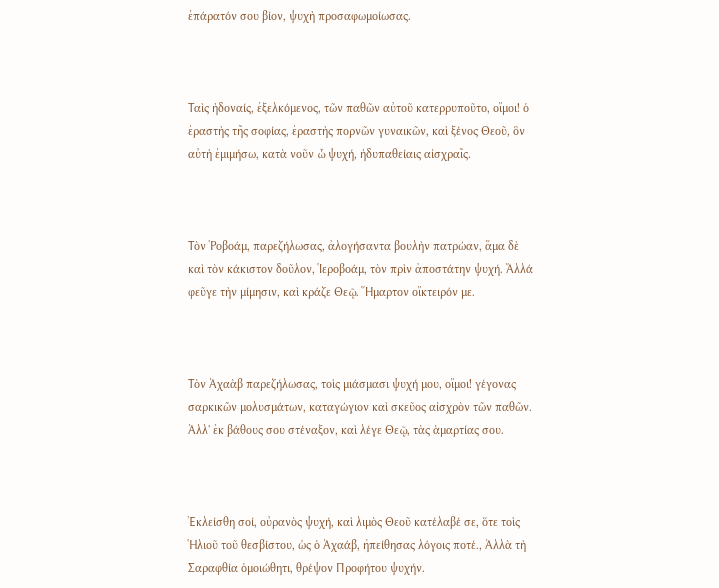ἐπάρατόν σου βίον, ψυχὴ προσαφωμοίωσας.



Ταὶς ἡδοναίς, ἐξελκόμενος, τῶν παθῶν αὐτοῦ κατερρυποῦτο, οἴμοι! ὁ ἐραστὴς τῆς σοφίας, ἐραστὴς πορνῶν γυναικῶν, καὶ ξένος Θεοῦ, ὃν αὐτὴ ἐμιμήσω, κατὰ νοῦν ὧ ψυχή, ἡδυπαθείαις αἰσχραῖς.



Τὸν Ῥοβοάμ, παρεζήλωσας, ἀλογήσαντα βουλὴν πατρώαν, ἅμα δὲ καὶ τὸν κάκιστον δοῦλον, Ἱεροβοάμ, τὸν πρὶν ἀποστάτην ψυχή. Ἄλλά φεῦγε τὴν μίμησιν, καὶ κράζε Θεῷ. Ἥμαρτον οἴκτειρόν με.



Τὸν Ἀχαὰβ παρεζήλωσας, τοὶς μιάσμασι ψυχή μου, οἴμοι! γέγονας σαρκικῶν μολυσμάτων, καταγώγιον καὶ σκεῦος αἰσχρὸν τῶν παθῶν. Ἀλλ' ἐκ βάθους σου στέναξον, καὶ λέγε Θεῷ, τὰς ἁμαρτίας σου.



Ἐκλείσθη σοί, οὐρανὸς ψυχή, καὶ λιμὸς Θεοῦ κατέλαβέ σε, ὅτε τοὶς Ἡλιοῦ τοῦ θεσβίστου, ὡς ὁ Ἀχαάβ, ἠπείθησας λόγοις ποτέ., Ἀλλὰ τὴ Σαραφθία ὁμοιώθητι, θρέψον Προφήτου ψυχήν.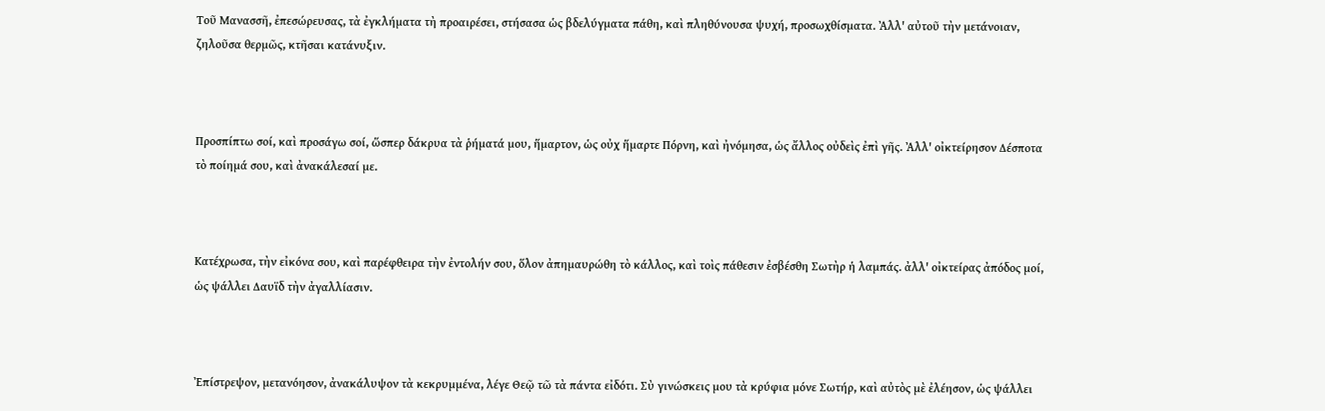Τοῦ Μανασσῆ, ἐπεσώρευσας, τὰ ἐγκλήματα τὴ προαιρέσει, στήσασα ὡς βδελύγματα πάθη, καὶ πληθύνουσα ψυχή, προσωχθίσματα. Ἀλλ' αὐτοῦ τὴν μετάνοιαν, ζηλοῦσα θερμῶς, κτῆσαι κατάνυξιν.



Προσπίπτω σοί, καὶ προσάγω σοί, ὥσπερ δάκρυα τὰ ῥήματά μου, ἥμαρτον, ὡς οὐχ ἥμαρτε Πόρνη, καὶ ἠνόμησα, ὡς ἄλλος οὐδεὶς ἐπὶ γῆς. Ἀλλ' οἰκτείρησον Δέσποτα τὸ ποίημά σου, καὶ ἀνακάλεσαί με.



Κατέχρωσα, τὴν εἰκόνα σου, καὶ παρέφθειρα τὴν ἐντολήν σου, ὅλον ἀπημαυρώθη τὸ κάλλος, καὶ τοὶς πάθεσιν ἐσβέσθη Σωτὴρ ἡ λαμπάς. ἀλλ' οἰκτείρας ἀπόδος μοί, ὡς ψάλλει Δαυϊδ τὴν ἀγαλλίασιν.



Ἐπίστρεψον, μετανόησον, ἀνακάλυψον τὰ κεκρυμμένα, λέγε Θεῷ τῶ τὰ πάντα εἰδότι. Σὺ γινώσκεις μου τὰ κρύφια μόνε Σωτήρ, καὶ αὐτὸς μὲ ἐλέησον, ὡς ψάλλει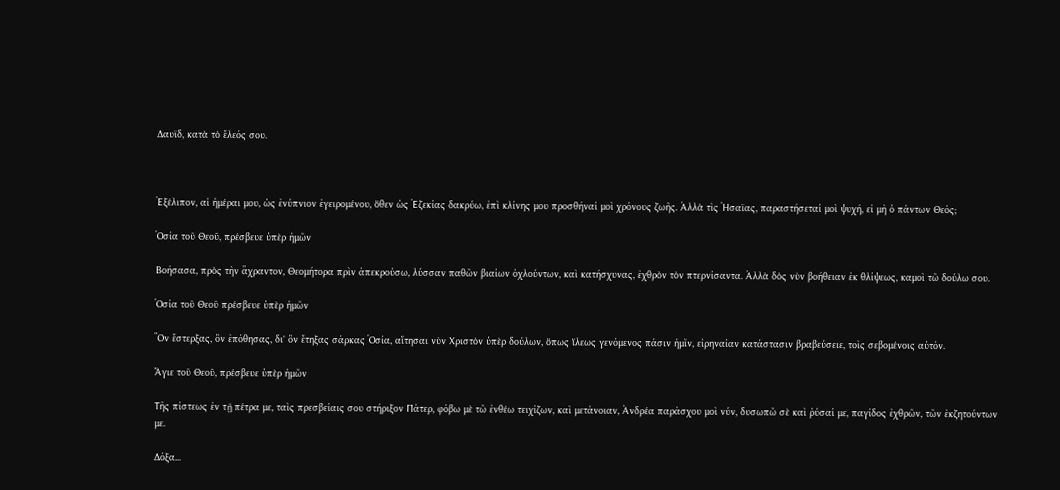Δαυϊδ, κατὰ τὸ ἔλεός σου.



Ἐξέλιπον, αἱ ἡμέραι μου, ὡς ἐνύπνιον ἐγειρομένου, ὅθεν ὡς Ἐζεκίας δακρύω, ἐπὶ κλίνης μου προσθήναί μοὶ χρόνους ζωῆς. Ἀλλὰ τὶς Ἡσαϊας, παραστήσεταί μοὶ ψυχή, εἰ μὴ ὁ πάντων Θεός;

Ὁσία τοῦ Θεοῦ, πρέσβευε ὑπὲρ ἡμῶν

Βοήσασα, πρὸς τὴν ἄχραντον, Θεομήτορα πρὶν ἀπεκρούσω, λύσσαν παθῶν βιαίων ὀχλούντων, καὶ κατήσχυνας, ἐχθρὸν τὸν πτερνίσαντα. Ἀλλὰ δὸς νὺν βοήθειαν ἐκ θλίψεως, καμοὶ τῶ δούλω σου.

Ὁσία τοῦ Θεοῦ πρέσβευε ὑπὲρ ἡμῶν

Ὃν ἔστερξας, ὃν ἐπόθησας, δι' ὃν ἔτηξας σάρκας Ὁσία, αἴτησαι νὺν Χριστὸν ὑπὲρ δούλων, ὅπως ἵλεως γενόμενος πάσιν ἡμῖν, εἰρηναίαν κατάστασιν βραβεύσειε, τοὶς σεβομένοις αὐτόν.

Ἅγιε τοῦ Θεοῦ, πρέσβευε ὑπὲρ ἡμῶν

Τῆς πίστεως ἐν τῇ πέτρα με, ταὶς πρεσβείαις σου στήριξον Πάτερ, φόβω μὲ τῶ ἐνθέω τειχίζων, καὶ μετάνοιαν, Ἀνδρέα παράσχου μοὶ νύν, δυσωπῶ σὲ καὶ ῥύσαί με, παγίδος ἐχθρῶν, τῶν ἐκζητούντων με.

Δόξα...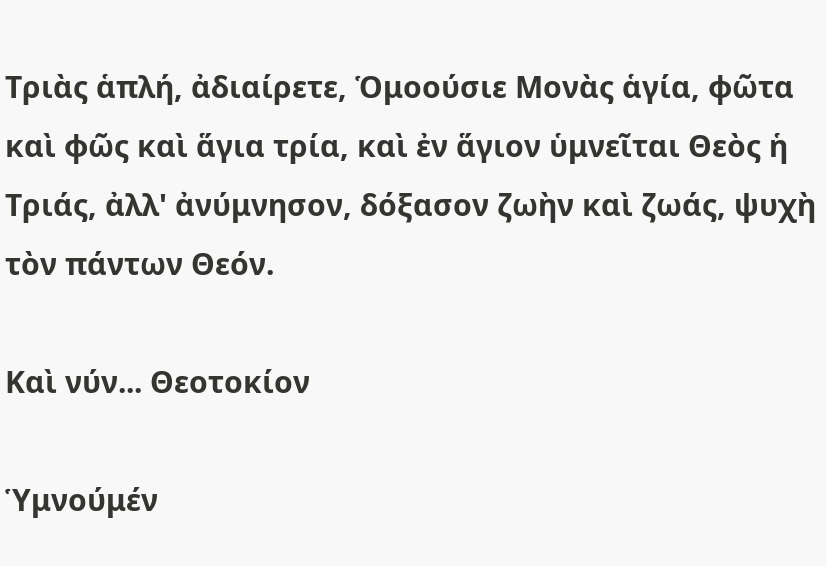Τριὰς ἁπλή, ἀδιαίρετε, Ὁμοούσιε Μονὰς ἁγία, φῶτα καὶ φῶς καὶ ἅγια τρία, καὶ ἐν ἅγιον ὑμνεῖται Θεὸς ἡ Τριάς, ἀλλ' ἀνύμνησον, δόξασον ζωὴν καὶ ζωάς, ψυχὴ τὸν πάντων Θεόν.

Καὶ νύν... Θεοτοκίον

Ὑμνούμέν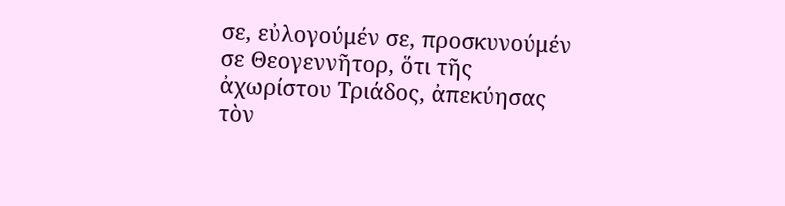σε, εὐλογούμέν σε, προσκυνούμέν σε Θεογεννῆτορ, ὅτι τῆς ἀχωρίστου Τριάδος, ἀπεκύησας τὸν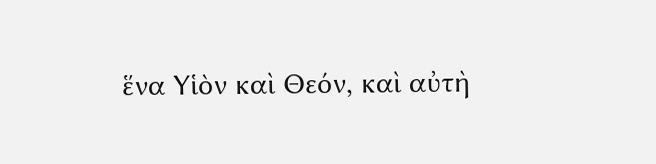ἕνα Υἱὸν καὶ Θεόν, καὶ αὐτὴ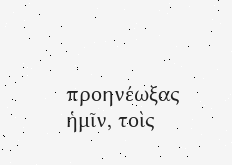προηνέωξας ἡμῖν, τοὶς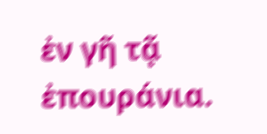ἐν γῆ τᾷ ἐπουράνια.